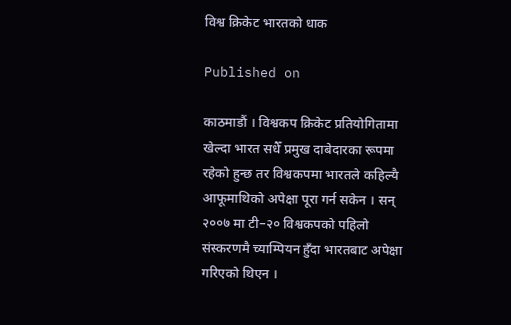विश्व क्रिकेट भारतको धाक

Published on

काठमाडौं । विश्वकप क्रिकेट प्रतियोगितामा खेल्दा भारत सधैँ प्रमुख दाबेदारका रूपमा रहेको हुन्छ तर विश्वकपमा भारतले कहिल्यै आफूमाथिको अपेक्षा पूरा गर्न सकेन । सन् २००७ मा टी–२० विश्वकपको पहिलो संस्करणमै च्याम्पियन हुँदा भारतबाट अपेक्षा गरिएको थिएन ।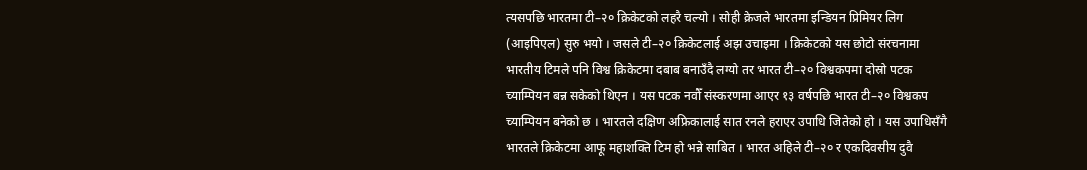त्यसपछि भारतमा टी–२० क्रिकेटको लहरै चल्यो । सोही क्रेजले भारतमा इन्डियन प्रिमियर लिग (आइपिएल) सुरु भयो । जसले टी–२० क्रिकेटलाई अझ उचाइमा । क्रिकेटको यस छोटो संरचनामा भारतीय टिमले पनि विश्व क्रिकेटमा दबाब बनाउँदै लग्यो तर भारत टी–२० विश्वकपमा दोस्रो पटक च्याम्पियन बन्न सकेको थिएन । यस पटक नवौँ संस्करणमा आएर १३ वर्षपछि भारत टी–२० विश्वकप च्याम्पियन बनेको छ । भारतले दक्षिण अफ्रिकालाई सात रनले हराएर उपाधि जितेको हो । यस उपाधिसँगै भारतले क्रिकेटमा आफू महाशक्ति टिम हो भन्ने साबित । भारत अहिले टी–२० र एकदिवसीय दुवै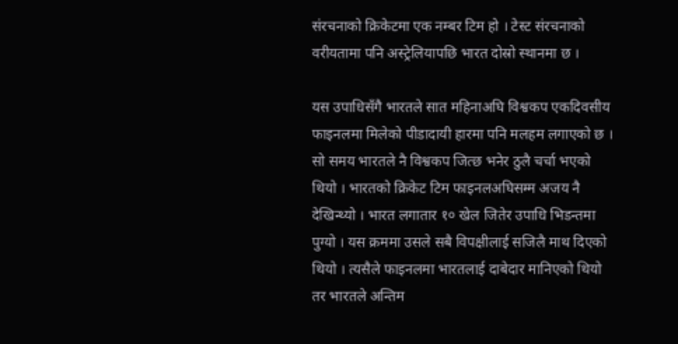संरचनाको क्रिकेटमा एक नम्बर टिम हो । टेस्ट संरचनाको वरीयतामा पनि अस्ट्रेलियापछि भारत दोस्रो स्थानमा छ ।

यस उपाधिसँगै भारतले सात महिनाअघि विश्वकप एकदिवसीय फाइनलमा मिलेको पीडादायी हारमा पनि मलहम लगाएको छ । सो समय भारतले नै विश्वकप जित्छ भनेर ठुलै चर्चा भएको थियो । भारतको क्रिकेट टिम फाइनलअघिसम्म अजय नै देखिन्थ्यो । भारत लगातार १० खेल जितेर उपाधि भिडन्तमा पुग्यो । यस क्रममा उसले सबै विपक्षीलाई सजिलै माथ दिएको थियो । त्यसैले फाइनलमा भारतलाई दाबेदार मानिएको थियो तर भारतले अन्तिम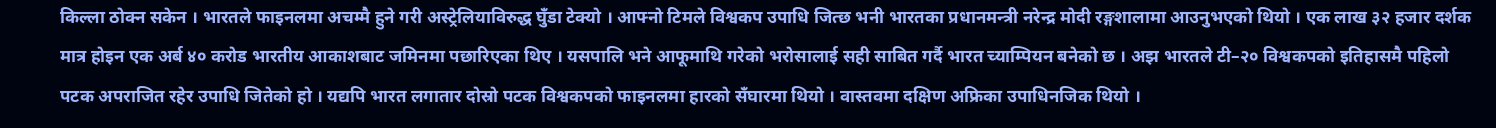किल्ला ठोक्न सकेन । भारतले फाइनलमा अचम्मै हुने गरी अस्ट्रेलियाविरुद्ध घुँडा टेक्यो । आफ्नो टिमले विश्वकप उपाधि जित्छ भनी भारतका प्रधानमन्त्री नरेन्द्र मोदी रङ्गशालामा आउनुभएको थियो । एक लाख ३२ हजार दर्शक मात्र होइन एक अर्ब ४० करोड भारतीय आकाशबाट जमिनमा पछारिएका थिए । यसपालि भने आफूमाथि गरेको भरोसालाई सही साबित गर्दै भारत च्याम्पियन बनेको छ । अझ भारतले टी–२० विश्वकपको इतिहासमै पहिलो पटक अपराजित रहेर उपाधि जितेको हो । यद्यपि भारत लगातार दोस्रो पटक विश्वकपको फाइनलमा हारको सँघारमा थियो । वास्तवमा दक्षिण अफ्रिका उपाधिनजिक थियो ।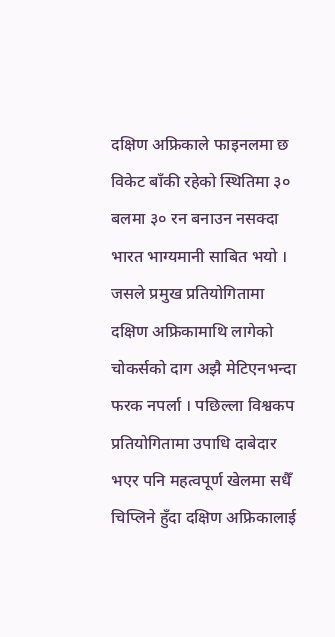दक्षिण अफ्रिकाले फाइनलमा छ विकेट बाँकी रहेको स्थितिमा ३० बलमा ३० रन बनाउन नसक्दा भारत भाग्यमानी साबित भयो । जसले प्रमुख प्रतियोगितामा दक्षिण अफ्रिकामाथि लागेको चोकर्सको दाग अझै मेटिएनभन्दा फरक नपर्ला । पछिल्ला विश्वकप प्रतियोगितामा उपाधि दाबेदार भएर पनि महत्वपूर्ण खेलमा सधैँ चिप्लिने हुँदा दक्षिण अफ्रिकालाई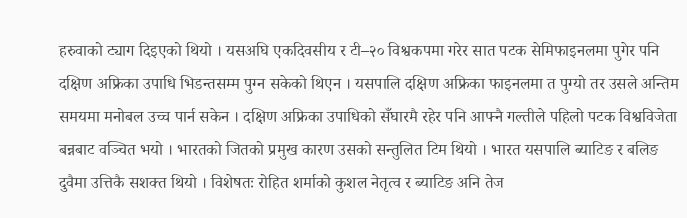हरुवाको ट्याग दिइएको थियो । यसअघि एकदिवसीय र टी–२० विश्वकपमा गरेर सात पटक सेमिफाइनलमा पुगेर पनि दक्षिण अफ्रिका उपाधि भिडन्तसम्म पुग्न सकेको थिएन । यसपालि दक्षिण अफ्रिका फाइनलमा त पुग्यो तर उसले अन्तिम समयमा मनोबल उच्च पार्न सकेन । दक्षिण अफ्रिका उपाधिको सँघारमै रहेर पनि आफ्नै गल्तीले पहिलो पटक विश्वविजेता बन्नबाट वञ्चित भयो । भारतको जितको प्रमुख कारण उसको सन्तुलित टिम थियो । भारत यसपालि ब्याटिङ र बलिङ दुवैमा उत्तिकै सशक्त थियो । विशेषतः रोहित शर्माको कुशल नेतृत्व र ब्याटिङ अनि तेज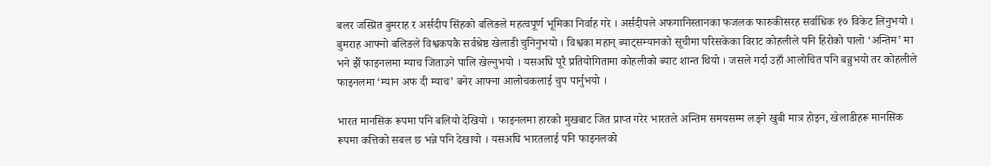बलर जस्प्रित बुमराह र अर्सदीप सिंहको बलिङले महत्वपूर्ण भूमिका निर्वाह गरे । अर्सदीपले अफगानिस्तानका फजलक फारुकीसरह सर्वाधिक १७ विकेट लिनुभयो । बुमराह आफ्नो बलिङले विश्वकपकै सर्वश्रेष्ठ खेलाडी चुनिनुभयो । विश्वका महान् ब्याट्सम्यानको सूचीमा परिसकेका विराट कोहलीले पनि हिरोको पालो ‘अन्तिम’ मा भने झैँ फाइनलमा म्याच जिताउने पालि खेल्नुभयो । यसअघि पूरै प्रतियोगितामा कोहलीको ब्याट शान्त थियो । जसले गर्दा उहाँ आलोचित पनि बन्नुभयो तर कोहलीले फाइनलमा ‘म्यान अफ दी म्याच’ बनेर आफ्ना आलोचकलाई चुप पार्नुभयो ।

भारत मानसिक रूपमा पनि बलियो देखियो । फाइनलमा हारको मुखबाट जित प्राप्त गरेर भारतले अन्तिम समयसम्म लड्ने खुबी मात्र होइन, खेलाडीहरू मानसिक रूपमा कत्तिको सबल छ भन्ने पनि देखायो । यसअघि भारतलाई पनि फाइनलको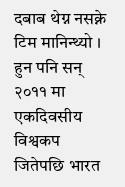दबाब थेग्न नसक्ने टिम मानिन्थ्यो । हुन पनि सन् २०११ मा एकदिवसीय विश्वकप जितेपछि भारत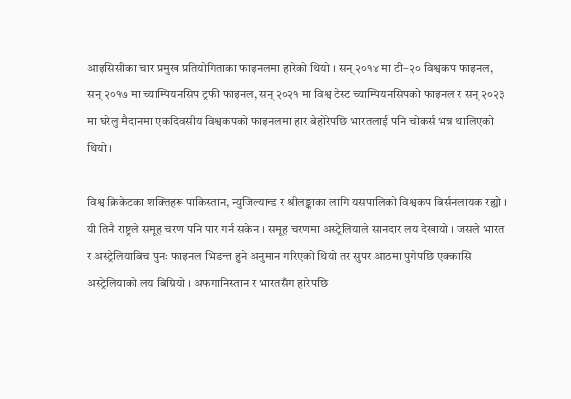आइसिसीका चार प्रमुख प्रतियोगिताका फाइनलमा हारेको थियो । सन् २०१४ मा टी–२० विश्वकप फाइनल, सन् २०१७ मा च्याम्पियनसिप ट्रफी फाइनल, सन् २०२१ मा विश्व टेस्ट च्याम्पियनसिपको फाइनल र सन् २०२३ मा घरेलु मैदानमा एकदिवसीय विश्वकपको फाइनलमा हार बेहोरेपछि भारतलाई पनि चोकर्स भन्न थालिएको थियो ।

विश्व क्रिकेटका शक्तिहरू पाकिस्तान, न्युजिल्यान्ड र श्रीलङ्काका लागि यसपालिको विश्वकप बिर्सनलायक रह्यो । यी तिनै राष्ट्रले समूह चरण पनि पार गर्न सकेन । समूह चरणमा अस्ट्रेलियाले सानदार लय देखायो । जसले भारत र अस्ट्रेलियाबिच पुनः फाइनल भिडन्त हुने अनुमान गरिएको थियो तर सुपर आठमा पुगेपछि एक्कासि अस्ट्रेलियाको लय बिग्रियो । अफगानिस्तान र भारतसँग हारेपछि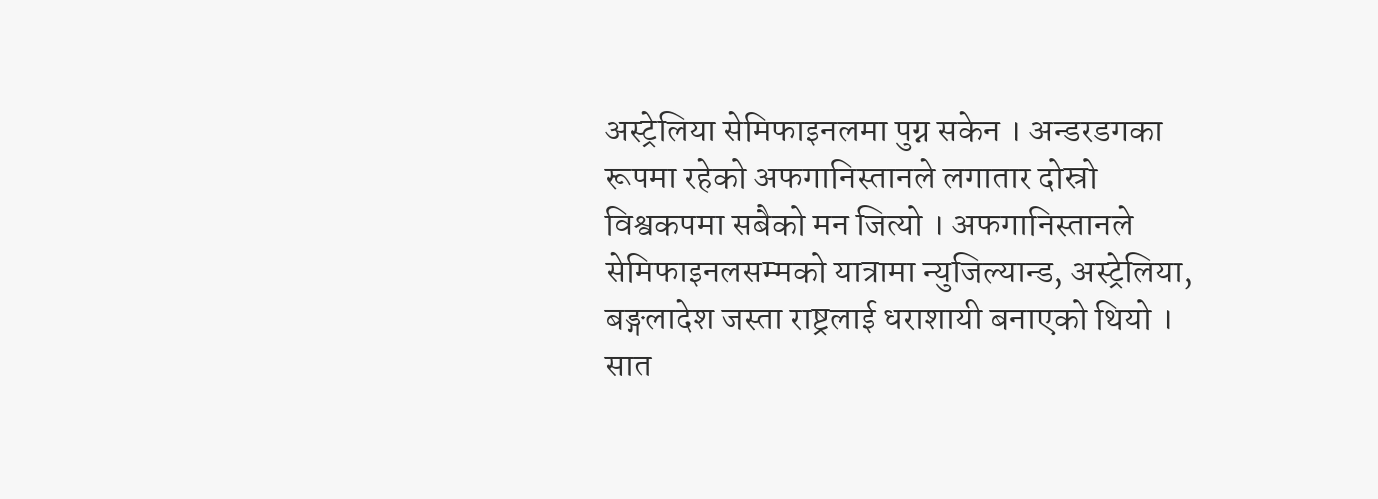अस्ट्रेलिया सेमिफाइनलमा पुग्न सकेन । अन्डरडगका रूपमा रहेको अफगानिस्तानले लगातार दोस्रो विश्वकपमा सबैको मन जित्यो । अफगानिस्तानले सेमिफाइनलसम्मको यात्रामा न्युजिल्यान्ड, अस्ट्रेलिया, बङ्गलादेश जस्ता राष्ट्रलाई धराशायी बनाएको थियो । सात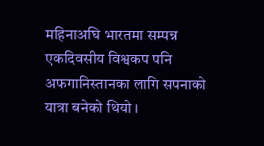महिनाअघि भारतमा सम्पन्न एकदिवसीय विश्वकप पनि अफगानिस्तानका लागि सपनाको यात्रा बनेको थियो ।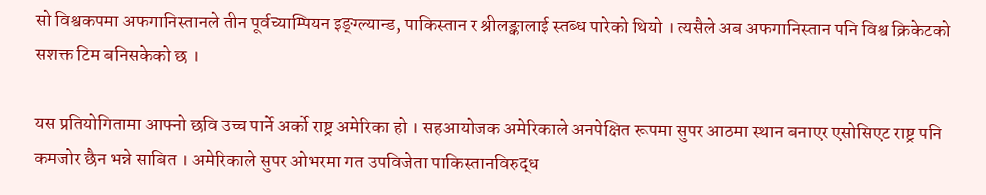सो विश्वकपमा अफगानिस्तानले तीन पूर्वच्याम्पियन इङ्ग्ल्यान्ड, पाकिस्तान र श्रीलङ्कालाई स्तब्ध पारेको थियो । त्यसैले अब अफगानिस्तान पनि विश्व क्रिकेटको सशक्त टिम बनिसकेको छ ।

यस प्रतियोगितामा आफ्नो छवि उच्च पार्ने अर्को राष्ट्र अमेरिका हो । सहआयोजक अमेरिकाले अनपेक्षित रूपमा सुपर आठमा स्थान बनाएर एसोसिएट राष्ट्र पनि कमजोर छैन भन्ने साबित । अमेरिकाले सुपर ओभरमा गत उपविजेता पाकिस्तानविरुद्ध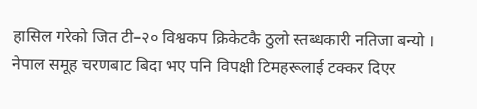हासिल गरेको जित टी–२० विश्वकप क्रिकेटकै ठुलो स्तब्धकारी नतिजा बन्यो । नेपाल समूह चरणबाट बिदा भए पनि विपक्षी टिमहरूलाई टक्कर दिएर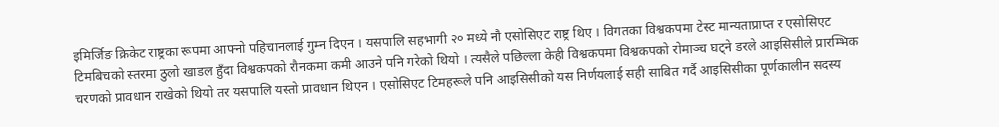इमिर्जिङ क्रिकेट राष्ट्रका रूपमा आफ्नो पहिचानलाई गुम्न दिएन । यसपालि सहभागी २० मध्ये नौ एसोसिएट राष्ट्र थिए । विगतका विश्वकपमा टेस्ट मान्यताप्राप्त र एसोसिएट टिमबिचको स्तरमा ठुलो खाडल हुँदा विश्वकपको रौनकमा कमी आउने पनि गरेको थियो । त्यसैले पछिल्ला केही विश्वकपमा विश्वकपको रोमाञ्च घट्ने डरले आइसिसीले प्रारम्भिक चरणको प्रावधान राखेको थियो तर यसपालि यस्तो प्रावधान थिएन । एसोसिएट टिमहरूले पनि आइसिसीको यस निर्णयलाई सही साबित गर्दै आइसिसीका पूर्णकालीन सदस्य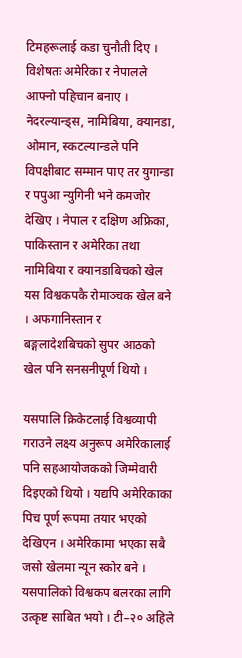टिमहरूलाई कडा चुनौती दिए । विशेषतः अमेरिका र नेपालले आफ्नो पहिचान बनाए । नेदरल्यान्ड्स, नामिबिया, क्यानडा, ओमान, स्कटल्यान्डले पनि विपक्षीबाट सम्मान पाए तर युगान्डा र पपुआ न्युगिनी भने कमजोर देखिए । नेपाल र दक्षिण अफ्रिका, पाकिस्तान र अमेरिका तथा नामिबिया र क्यानडाबिचको खेल यस विश्वकपकै रोमाञ्चक खेल बने । अफगानिस्तान र बङ्गलादेशबिचको सुपर आठको खेल पनि सनसनीपूर्ण थियो ।

यसपालि क्रिकेटलाई विश्वव्यापी गराउने लक्ष्य अनुरूप अमेरिकालाई पनि सहआयोजकको जिम्मेवारी दिइएको थियो । यद्यपि अमेरिकाका पिच पूर्ण रूपमा तयार भएको देखिएन । अमेरिकामा भएका सबै जसो खेलमा न्यून स्कोर बने । यसपालिको विश्वकप बलरका लागि उत्कृष्ट साबित भयो । टी–२० अहिले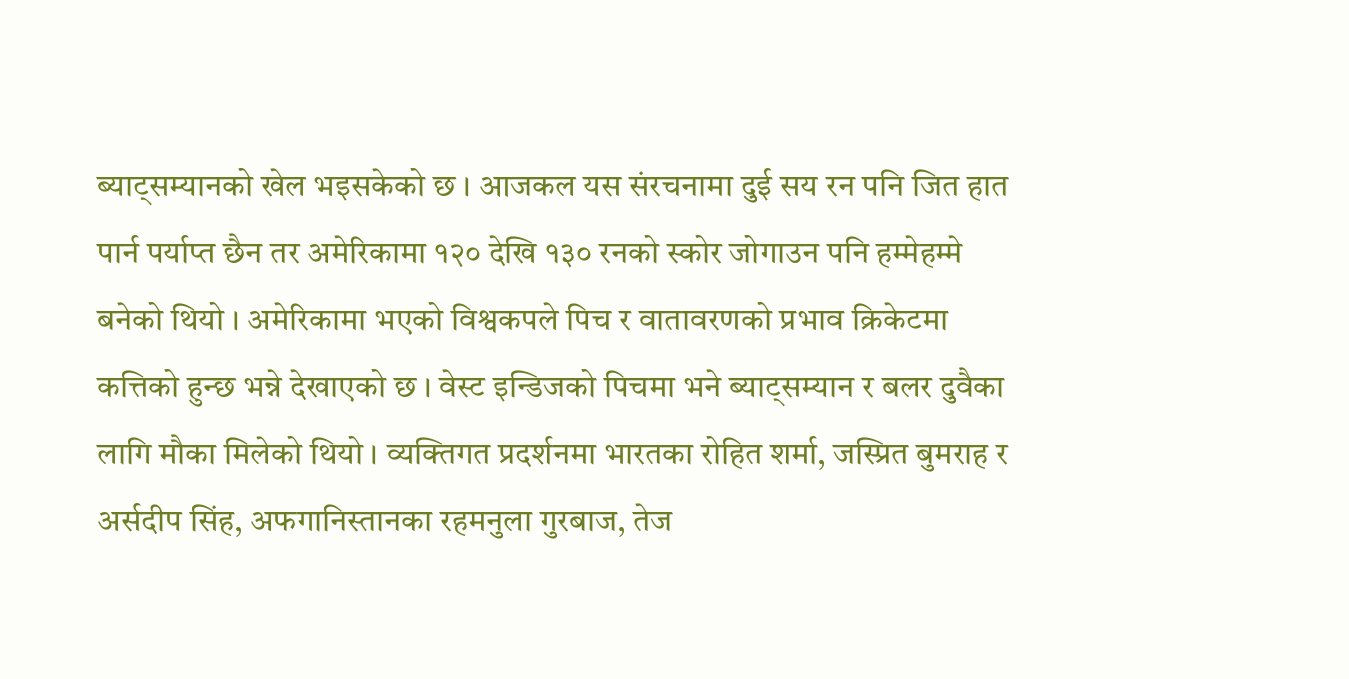ब्याट्सम्यानको खेल भइसकेको छ । आजकल यस संरचनामा दुई सय रन पनि जित हात पार्न पर्याप्त छैन तर अमेरिकामा १२० देखि १३० रनको स्कोर जोगाउन पनि हम्मेहम्मे बनेको थियो । अमेरिकामा भएको विश्वकपले पिच र वातावरणको प्रभाव क्रिकेटमा कत्तिको हुन्छ भन्ने देखाएको छ । वेस्ट इन्डिजको पिचमा भने ब्याट्सम्यान र बलर दुवैका लागि मौका मिलेको थियो । व्यक्तिगत प्रदर्शनमा भारतका रोहित शर्मा, जस्प्रित बुमराह र अर्सदीप सिंह, अफगानिस्तानका रहमनुला गुरबाज, तेज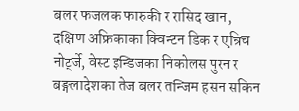बलर फजलक फारुकी र रासिद खान, दक्षिण अफ्रिकाका क्विन्टन डिक र एन्रिच नोर्ट्जे, वेस्ट इन्डिजका निकोलस पुरन र बङ्गलादेशका तेज बलर तन्जिम हसन सकिन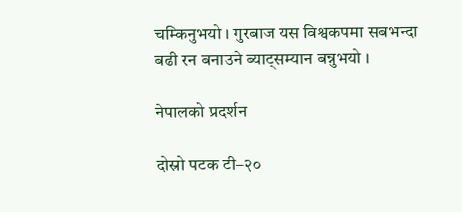चम्किनुभयो । गुरबाज यस विश्वकपमा सबभन्दा बढी रन बनाउने ब्याट्सम्यान बन्नुभयो ।

नेपालको प्रदर्शन

दोस्रो पटक टी–२०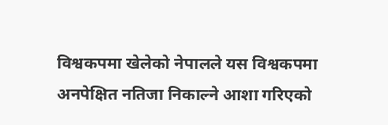विश्वकपमा खेलेको नेपालले यस विश्वकपमा अनपेक्षित नतिजा निकाल्ने आशा गरिएको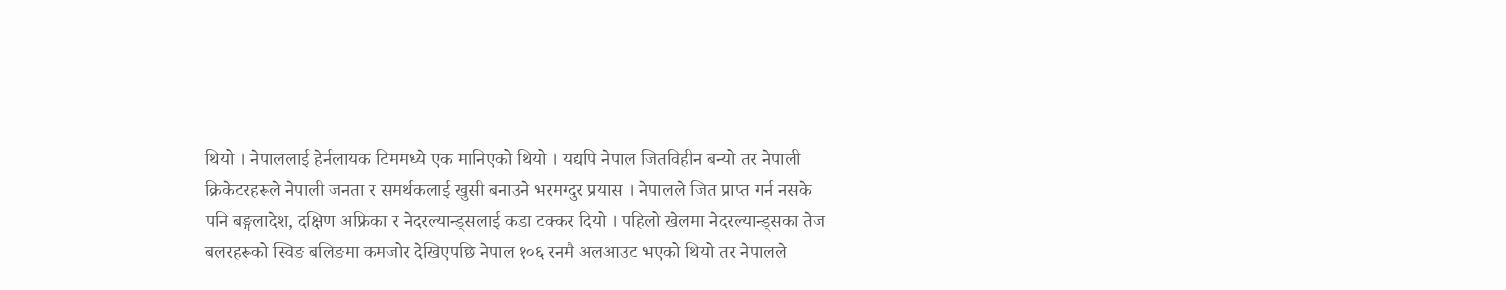थियो । नेपाललाई हेर्नलायक टिममध्ये एक मानिएको थियो । यद्यपि नेपाल जितविहीन बन्यो तर नेपाली क्रिकेटरहरूले नेपाली जनता र समर्थकलाई खुसी बनाउने भरमग्दुर प्रयास । नेपालले जित प्राप्त गर्न नसके पनि बङ्गलादेश, दक्षिण अफ्रिका र नेदरल्यान्ड्सलाई कडा टक्कर दियो । पहिलो खेलमा नेदरल्यान्ड्सका तेज बलरहरूको स्विङ बलिङमा कमजोर देखिएपछि नेपाल १०६ रनमै अलआउट भएको थियो तर नेपालले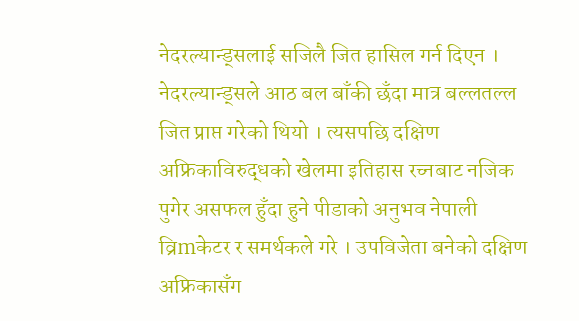नेदरल्यान्ड्सलाई सजिलै जित हासिल गर्न दिएन । नेदरल्यान्ड्सले आठ बल बाँकी छँदा मात्र बल्लतल्ल जित प्राप्त गरेको थियो । त्यसपछि दक्षिण अफ्रिकाविरुद्धको खेलमा इतिहास रच्नबाट नजिक पुगेर असफल हुँदा हुने पीडाको अनुभव नेपाली व्रिmकेटर र समर्थकले गरे । उपविजेता बनेको दक्षिण अफ्रिकासँग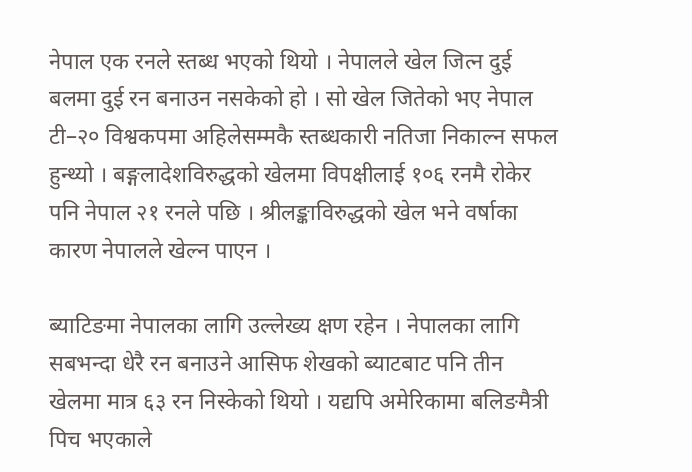नेपाल एक रनले स्तब्ध भएको थियो । नेपालले खेल जित्न दुई बलमा दुई रन बनाउन नसकेको हो । सो खेल जितेको भए नेपाल टी–२० विश्वकपमा अहिलेसम्मकै स्तब्धकारी नतिजा निकाल्न सफल हुन्थ्यो । बङ्गलादेशविरुद्धको खेलमा विपक्षीलाई १०६ रनमै रोकेर पनि नेपाल २१ रनले पछि । श्रीलङ्काविरुद्धको खेल भने वर्षाका कारण नेपालले खेल्न पाएन ।

ब्याटिङमा नेपालका लागि उल्लेख्य क्षण रहेन । नेपालका लागि सबभन्दा धेरै रन बनाउने आसिफ शेखको ब्याटबाट पनि तीन खेलमा मात्र ६३ रन निस्केको थियो । यद्यपि अमेरिकामा बलिङमैत्री पिच भएकाले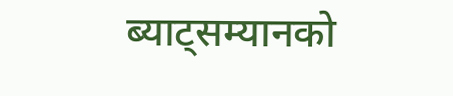ब्याट्सम्यानको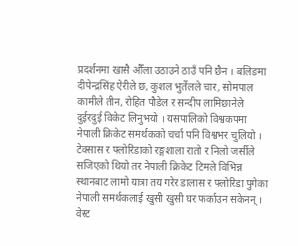प्रदर्शनमा खासै औँला उठाउने ठाउँ पनि छैन । बलिङमा दीपेन्द्रसिंह ऐरीले छ, कुशल भुर्तेलले चार, सोमपाल कामीले तीन, रोहित पौडेल र सन्दीप लामिछानेले दुईरदुई विकेट लिनुभयो । यसपालिको विश्वकपमा नेपाली क्रिकेट समर्थकको चर्चा पनि विश्वभर चुलियो । टेक्सास र फ्लोरिडाको रङ्गशाला रातो र निलो जर्सीले सजिएको थियो तर नेपाली क्रिकेट टिमले विभिन्न स्थानबाट लामो यात्रा तय गरेर डालास र फ्लोरिडा पुगेका नेपाली समर्थकलाई खुसी खुसी घर फर्काउन सकेनन् । वेस्ट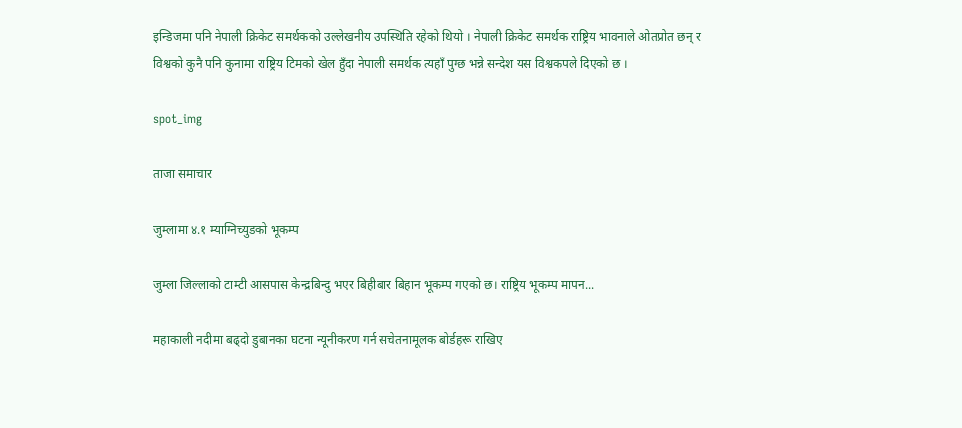इन्डिजमा पनि नेपाली क्रिकेट समर्थकको उल्लेखनीय उपस्थिति रहेको थियो । नेपाली क्रिकेट समर्थक राष्ट्रिय भावनाले ओतप्रोत छन् र विश्वको कुनै पनि कुनामा राष्ट्रिय टिमको खेल हुँदा नेपाली समर्थक त्यहाँ पुग्छ भन्ने सन्देश यस विश्वकपले दिएको छ ।

spot_img

ताजा समाचार

जुम्लामा ४.१ म्याग्निच्युडको भूकम्प

जुम्ला जिल्लाको टाम्टी आसपास केन्द्रबिन्दु भएर बिहीबार बिहान भूकम्प गएको छ। राष्ट्रिय भूकम्प मापन...

महाकाली नदीमा बढ्दो डुबानका घटना न्यूनीकरण गर्न सचेतनामूलक बोर्डहरू राखिए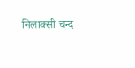निलाक्सी चन्द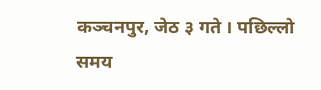कञ्चनपुर, जेठ ३ गते । पछिल्लो समय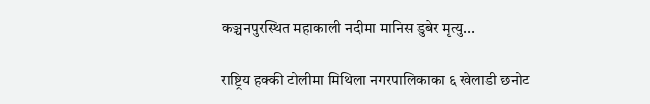कञ्चनपुरस्थित महाकाली नदीमा मानिस डुबेर मृत्यु...

राष्ट्रिय हक्की टोलीमा मिथिला नगरपालिकाका ६ खेलाडी छनोट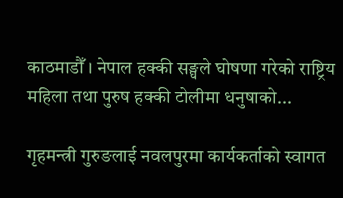काठमाडौँ । नेपाल हक्की सङ्घले घोषणा गरेको राष्ट्रिय महिला तथा पुरुष हक्की टोलीमा धनुषाको...

गृहमन्त्री गुरुङलाई नवलपुरमा कार्यकर्ताको स्वागत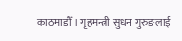काठमाडौँ । गृहमन्त्री सुधन गुरुङलाई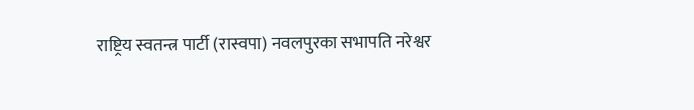राष्ट्रिय स्वतन्त्र पार्टी (रास्वपा) नवलपुरका सभापति नरेश्वर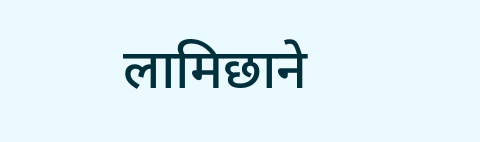लामिछाने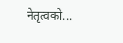नेतृत्वको...